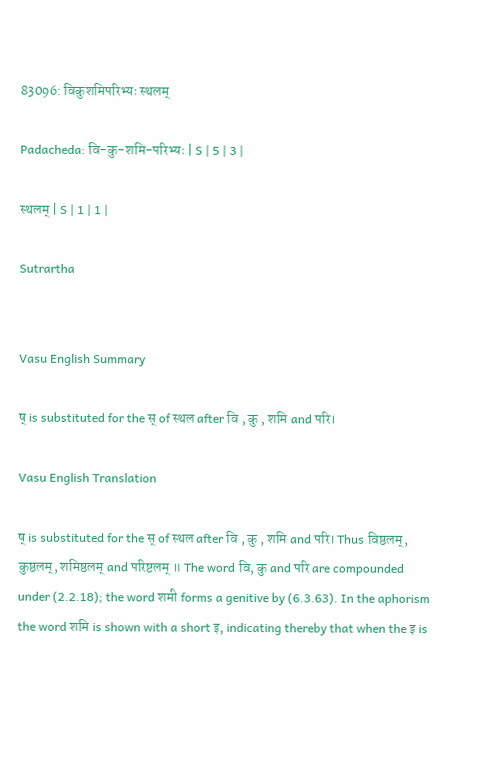83096: विकुशमिपरिभ्यः स्थलम्

Padacheda: वि-कु-शमि-परिभ्यः | S | 5 | 3 |

स्थलम् | S | 1 | 1 |

Sutrartha


Vasu English Summary

ष् is substituted for the स् of स्थल after वि , कु , शमि and परि।

Vasu English Translation

ष् is substituted for the स् of स्थल after वि , कु , शमि and परि। Thus विष्ठलम्, कुष्ठलम्, शमिष्ठलम् and परिष्टलम् ॥ The word वि, कु and परि are compounded under (2.2.18); the word शमी forms a genitive by (6.3.63). In the aphorism the word शमि is shown with a short इ, indicating thereby that when the इ is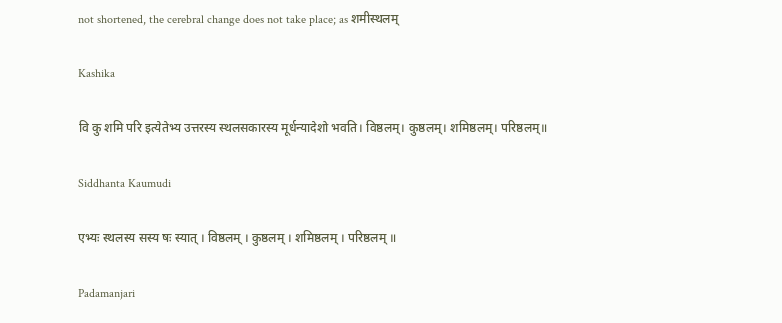not shortened, the cerebral change does not take place; as शमीस्थलम्

Kashika

वि कु शमि परि इत्येतेभ्य उत्तरस्य स्थलसकारस्य मूर्धन्यादेशो भवति। विष्ठलम्। कुष्ठलम्। शमिष्ठलम्। परिष्ठलम्॥

Siddhanta Kaumudi

एभ्यः स्थलस्य सस्य षः स्यात् । विष्ठलम् । कुष्ठलम् । शमिष्ठलम् । परिष्ठलम् ॥

Padamanjari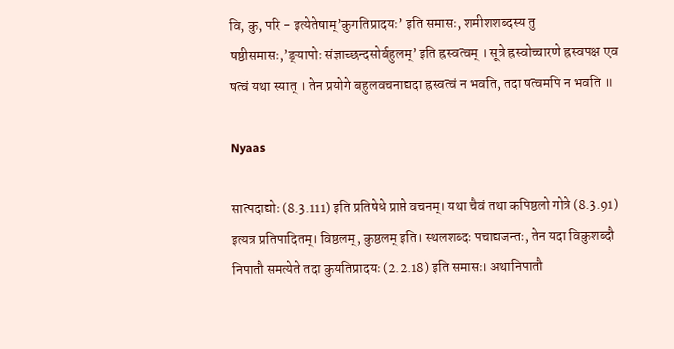वि, कु, परि - इत्येतेषाम्’कुगतिप्रादयः’ इति समासः, शमीशशब्दस्य तु षष्ठीसमासः,’ङ्यापोः संज्ञाच्छन्दसोर्बहुलम्’ इति ह्रस्वत्वम् । सूत्रे ह्रस्वोच्चारणे ह्रस्वपक्ष एव षत्वं यथा स्यात् । तेन प्रयोगे बहुलवचनाद्यदा ह्रस्वत्वं न भवति, तदा षत्वमपि न भवति ॥

Nyaas

सात्पदाद्योः (8.3.111) इति प्रतिषेधे प्राप्ते वचनम्। यथा चैवं तथा कपिष्ठलो गोत्रे (8.3.91) इत्यत्र प्रतिपादितम्। विष्ठलम्, कुष्ठलम् इति। स्थलशब्दः पचाद्यजन्तः, तेन यदा विकुशब्दौ निपातौ समत्येते तदा कुयतिप्रादयः (2.2.18) इति समासः। अथानिपातौ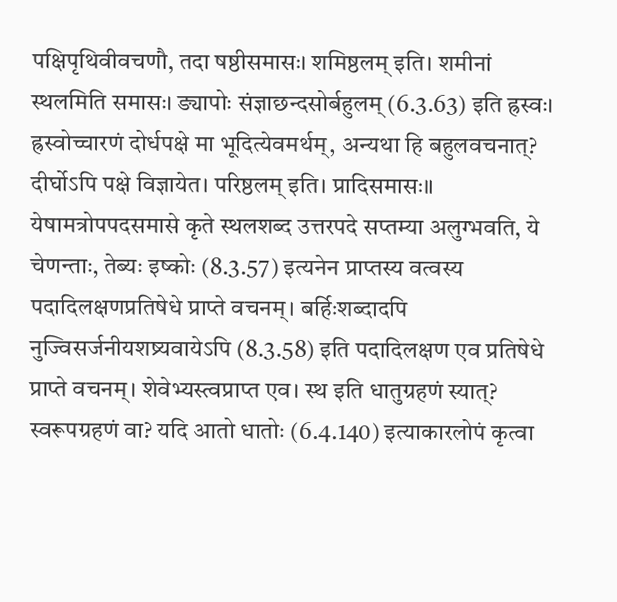पक्षिपृथिवीवचणौ, तदा षष्ठीसमासः। शमिष्ठलम् इति। शमीनां स्थलमिति समासः। ङ्यापोः संज्ञाछन्दसोर्बहुलम् (6.3.63) इति ह्रस्वः। ह्रस्वोच्चारणं दोर्धपक्षे मा भूदित्येवमर्थम्, अन्यथा हि बहुलवचनात्? दीर्घोऽपि पक्षे विज्ञायेत। परिष्ठलम् इति। प्रादिसमासः॥ येषामत्रोपपदसमासे कृते स्थलशब्द उत्तरपदे सप्तम्या अलुग्भवति, ये चेणन्ताः, तेब्यः इष्कोः (8.3.57) इत्यनेन प्राप्तस्य वत्वस्य पदादिलक्षणप्रतिषेधे प्राप्ते वचनम्। बर्हिःशब्दादपि नुज्विसर्जनीयशष्र्यवायेऽपि (8.3.58) इति पदादिलक्षण एव प्रतिषेधे प्राप्ते वचनम्। शेवेभ्यस्त्वप्राप्त एव। स्थ इति धातुग्रहणं स्यात्? स्वरूपग्रहणं वा? यदि आतो धातोः (6.4.140) इत्याकारलोपं कृत्वा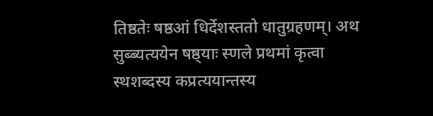तिष्ठतेः षष्ठआं धिर्देशस्ततो धातुग्रहणम्। अथ सुब्ब्यत्ययेन षष्ठ्याः स्णले प्रथमां कृत्वा स्थशब्दस्य कप्रत्ययान्तस्य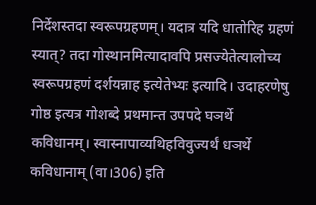निर्देशस्तदा स्वरूपग्रहणम्। यदात्र यदि धातोरिह ग्रहणं स्यात्? तदा गोस्थानमित्यादावपि प्रसज्येतेत्यालोच्य स्वरूपग्रहणं दर्शयन्नाह इत्येतेभ्यः इत्यादि। उदाहरणेषु गोष्ठ इत्यत्र गोशब्दे प्रथमान्त उपपदे घञर्थे कविधानम्। स्वास्नापाव्यथिहविवुज्यर्थं धञर्थे कविधानाम् (वा।306) इति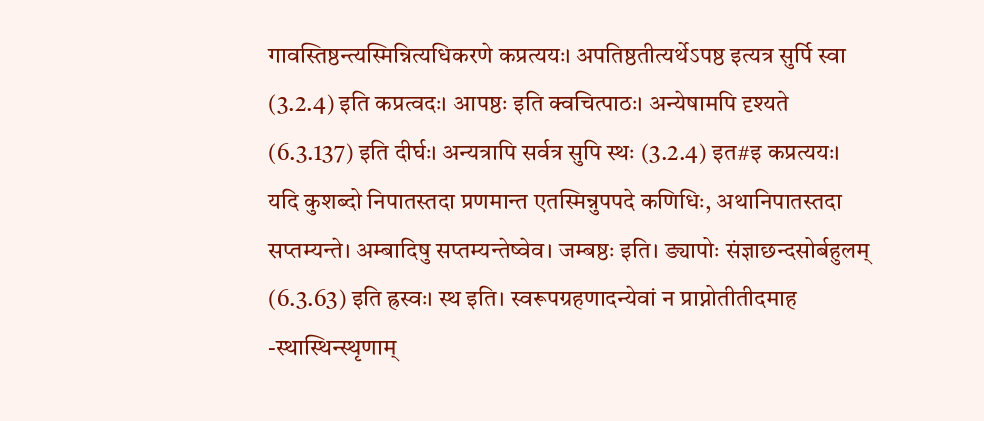गावस्तिष्ठन्त्यस्मिन्नित्यधिकरणे कप्रत्ययः। अपतिष्ठतीत्यर्थेऽपष्ठ इत्यत्र सुर्पि स्वा (3.2.4) इति कप्रत्वदः। आपष्ठः इति क्वचित्पाठः। अन्येषामपि दृश्यते (6.3.137) इति दीर्घः। अन्यत्रापि सर्वत्र सुपि स्थः (3.2.4) इत#इ कप्रत्ययः। यदि कुशब्दो निपातस्तदा प्रणमान्त एतस्मिन्नुपपदे कणिधिः, अथानिपातस्तदा सप्तम्यन्ते। अम्बादिषु सप्तम्यन्तेष्वेव। जम्बष्ठः इति। ङ्यापोः संज्ञाछन्दसोर्बहुलम् (6.3.63) इति ह्रस्वः। स्थ इति। स्वरूपग्रहणादन्येवां न प्राप्नोतीतीदमाह -स्थास्थिन्स्थृणाम्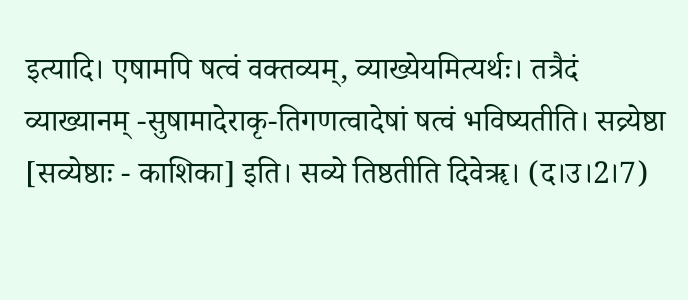इत्यादि। एषामपि षत्वं वक्तव्यम्, व्याख्येयमित्यर्थः। तत्रैदं व्याख्यानम् -सुषामादेराकृ-तिगणत्वादेषां षत्वं भविष्यतीति। सव्र्येष्ठा [सव्येष्ठाः - काशिका] इति। सव्ये तिष्ठतीति दिवेॠ। (द।उ।2।7)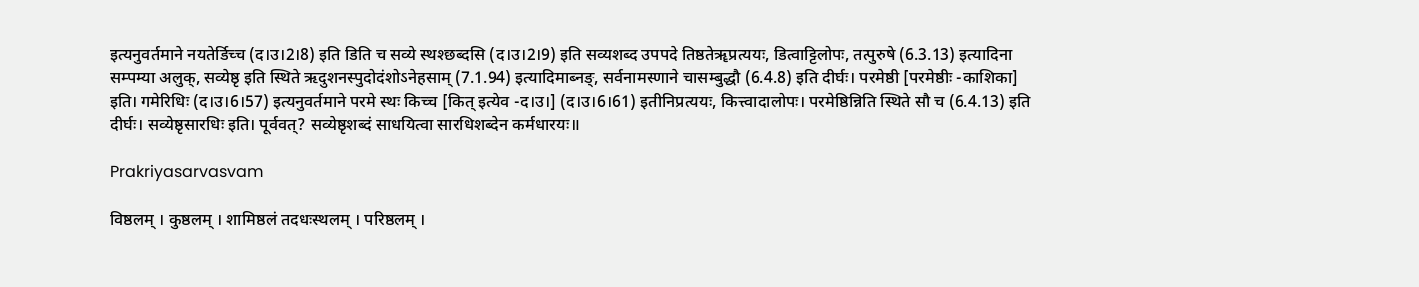इत्यनुवर्तमाने नयतेर्डिच्च (द।उ।2।8) इति डिति च सव्ये स्थश्छब्दसि (द।उ।2।9) इति सव्यशब्द उपपदे तिष्ठतेॠप्रत्ययः, डित्वाट्टिलोपः, तत्पुरुषे (6.3.13) इत्यादिना सम्पम्या अलुक्, सव्येष्ठृ इति स्थिते ऋदुशनस्पुदोदंशोऽनेहसाम् (7.1.94) इत्यादिमाब्नङ्, सर्वनामस्णाने चासम्बुद्धौ (6.4.8) इति दीर्घः। परमेष्ठी [परमेष्ठीः -काशिका] इति। गमेरिधिः (द।उ।6।57) इत्यनुवर्तमाने परमे स्थः किच्च [कित् इत्येव -द।उ।] (द।उ।6।61) इतीनिप्रत्ययः, कित्त्वादालोपः। परमेष्ठिन्निति स्थिते सौ च (6.4.13) इति दीर्घः। सव्येष्ठृसारधिः इति। पूर्ववत्? सव्येष्ठृशब्दं साधयित्वा सारधिशब्देन कर्मधारयः॥

Prakriyasarvasvam

विष्ठलम् । कुष्ठलम् । शामिष्ठलं तदधःस्थलम् । परिष्ठलम् ।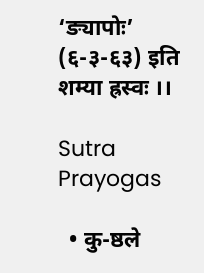‘ङ्यापोः’ (६-३-६३) इति शम्या ह्रस्वः ।।

Sutra Prayogas

  • कु-ष्ठले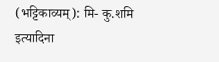(भट्टिकाव्यम्): मि- कु.शमि इत्यादिना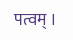पत्वम् ।